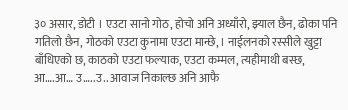३० असार, डोटी । एउटा सानो गोठ, होचो अनि अध्याँरो, झ्याल छैन, ढोका पनि गतिलो छैन, गोठको एउटा कुनामा एउटा मान्छे, । नाईलनको रस्सीले खुट्टा बाँधिएको छ, काठको एउटा फल्याक, एउटा कम्मल, त्यहीमाथी बस्छ, आ….आ… उ…..उ.. आवाज निकाल्छ अनि आफै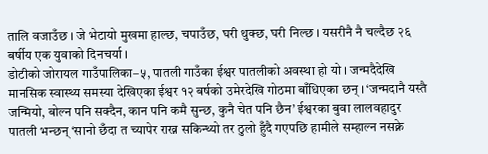तालि वजाउँछ । जे भेटायो मुखमा हाल्छ, चपाउँछ, घरी थुक्छ, घरी निल्छ । यसरीनै नै चल्दैछ २६ बर्षीय एक युवाको दिनचर्या ।
डोटीको जोरायल गाउँपालिका–५, पातली गाउँका ईश्वर पातलीको अवस्था हो यो । जन्मदैदेखि मानसिक स्वास्थ्य समस्या देखिएका ईश्वर १२ बर्षको उमेरदेखि गोठमा बाँधिएका छन् । ‘जन्मदानै यस्तै जन्मियो, बोल्न पनि सक्दैन, कान पनि कमै सुन्छ, कुनै चेत पनि छैन’ ईश्वरका बुवा लालवहादुर पातली भन्छन् ‘सानो छँदा त च्यापेर राख्न सकिन्थ्यो तर ठुलो हुँदै गएपछि हामीले सम्हाल्न नसक्ने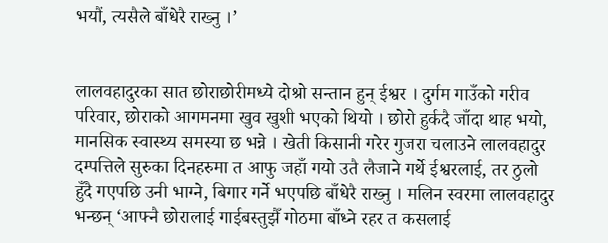भयौं, त्यसैले बाँधेरै राख्नु ।’


लालवहादुरका सात छोराछोरीमध्ये दोश्रो सन्तान हुन् ईश्वर । दुर्गम गाउँको गरीव परिवार, छोराको आगमनमा खुव खुशी भएको थियो । छोरो हुर्कदै जाँदा थाह भयो, मानसिक स्वास्थ्य समस्या छ भन्ने । खेती किसानी गरेर गुजरा चलाउने लालवहादुर दम्पत्तिले सुरुका दिनहरुमा त आफु जहाँ गयो उतै लैजाने गर्थे ईश्वरलाई, तर ठुलो हुँदै गएपछि उनी भाग्ने, बिगार गर्ने भएपछि बाँधेरै राख्नु । मलिन स्वरमा लालवहादुर भन्छन् ‘आफ्नै छोरालाई गाईबस्तुझैँ गोठमा बाँध्ने रहर त कसलाई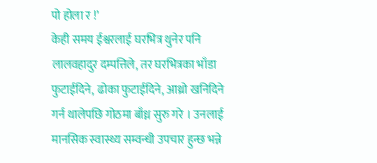पो होला र !’
केही समय ईश्वरलाई घरभित्र थुनेर पनि लालवहादुर दम्पत्तिले, तर घरभित्रका भाँडा फुटाईदिने, ढोका फुटाईदिने, आथ्रो खनिदिने गर्न थालेपछि गोठमा बाँध्न सुरु गरे । उनलाई मानसिक स्वास्थ्य सम्वन्धी उपचार हुन्छ भन्ने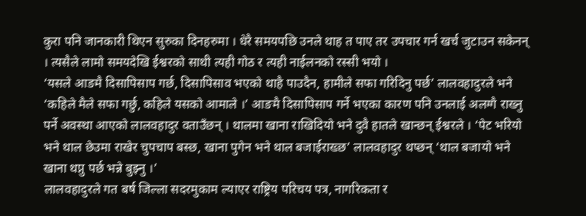कुरा पनि जानकारी थिएन सुरुका दिनहरुमा । धेरै समयपछि उनले थाह त पाए तर उपचार गर्न खर्च जुटाउन सकेनन् । त्यसैले लामो समयदेखि ईश्वरको साथी त्यही गोठ र त्यही नाईलनको रस्सी भयो ।
‘यसले आङमै दिसापिसाप गर्छ, दिसापिसाव भएको थाहै पाउदैन, हामीले सफा गरिदिनु पर्छ’ लालवहादुरले भने ‘कहिले मैले सफा गर्छु, कहिले यसको आमाले ।’ आङमै दिसापिसाप गर्ने भएका कारण पनि उनलाई अलग्गै राख्नु पर्ने अवस्था आएको लालवहादुर वताउँछन् । थालमा खाना राखिदियो भने दुवै हातले खान्छन् ईश्वरले । ‘पेट भरियो भने थाल छेउमा राखेर चुपचाप बस्छ, खाना पुगेन भने थाल बजाईराख्छ’ लालवहादुर थप्छन् ‘थाल बजायो भने खाना थप्नु पर्छ भन्ने बुझ्नु ।’
लालवहादुरले गत बर्ष जिल्ला सदरमुकाम ल्याएर राष्ट्रिय परिचय पत्र, नागरिकता र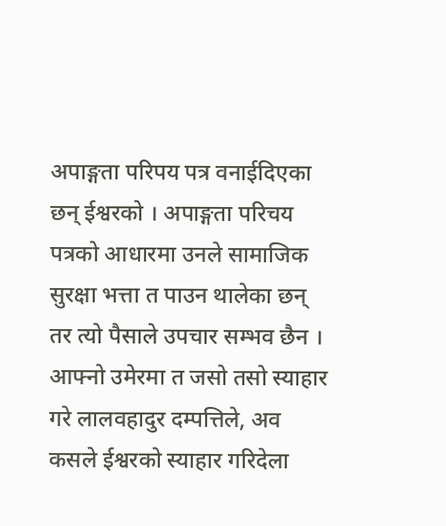अपाङ्गता परिपय पत्र वनाईदिएका छन् ईश्वरको । अपाङ्गता परिचय पत्रको आधारमा उनले सामाजिक सुरक्षा भत्ता त पाउन थालेका छन् तर त्यो पैसाले उपचार सम्भव छैन ।
आफ्नो उमेरमा त जसो तसो स्याहार गरे लालवहादुर दम्पत्तिले, अव कसले ईश्वरको स्याहार गरिदेला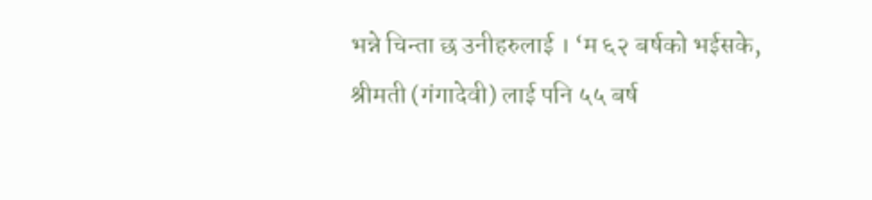भन्ने चिन्ता छ उनीहरुलाई । ‘म ६२ बर्षको भईसके, श्रीमती (गंगादेवी) लाई पनि ५५ बर्ष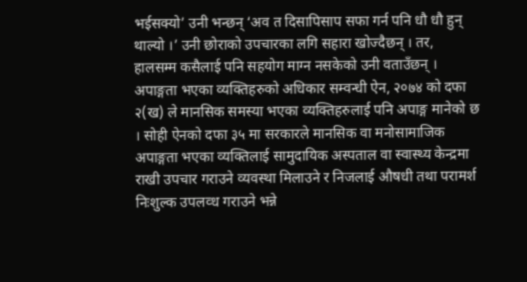भईसक्यो’ उनी भन्छन् ‘अव त दिसापिसाप सफा गर्न पनि धौ धौ हुन् थाल्यो ।’ उनी छोराको उपचारका लगि सहारा खोज्दैछन् । तर, हालसम्म कसैलाई पनि सहयोग माग्न नसकेको उनी वताउँछन् ।
अपाङ्गता भएका व्यक्तिहरुको अधिकार सम्वन्धी ऐन, २०७४ को दफा २(ख) ले मानसिक समस्या भएका व्यक्तिहरुलाई पनि अपाङ्ग मानेको छ । सोही ऐनको दफा ३५ मा सरकारले मानसिक वा मनोसामाजिक अपाङ्गता भएका व्यक्तिलाई सामुदायिक अस्पताल वा स्वास्थ्य केन्द्रमा राखी उपचार गराउने व्यवस्था मिलाउने र निजलाई औषधी तथा परामर्श निःशुल्क उपलव्ध गराउने भन्ने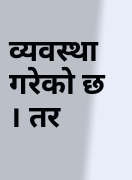व्यवस्था गरेको छ । तर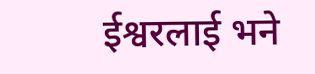ईश्वरलाई भने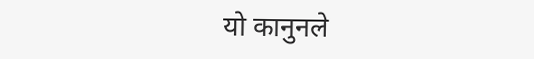यो कानुनले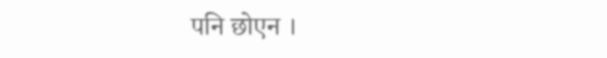पनि छोएन ।